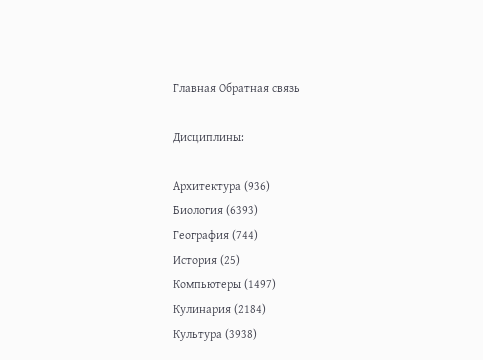Главная Обратная связь

Дисциплины:

Архитектура (936)
Биология (6393)
География (744)
История (25)
Компьютеры (1497)
Кулинария (2184)
Культура (3938)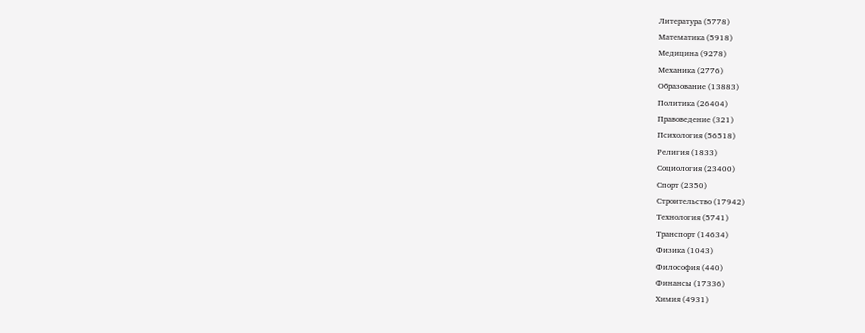Литература (5778)
Математика (5918)
Медицина (9278)
Механика (2776)
Образование (13883)
Политика (26404)
Правоведение (321)
Психология (56518)
Религия (1833)
Социология (23400)
Спорт (2350)
Строительство (17942)
Технология (5741)
Транспорт (14634)
Физика (1043)
Философия (440)
Финансы (17336)
Химия (4931)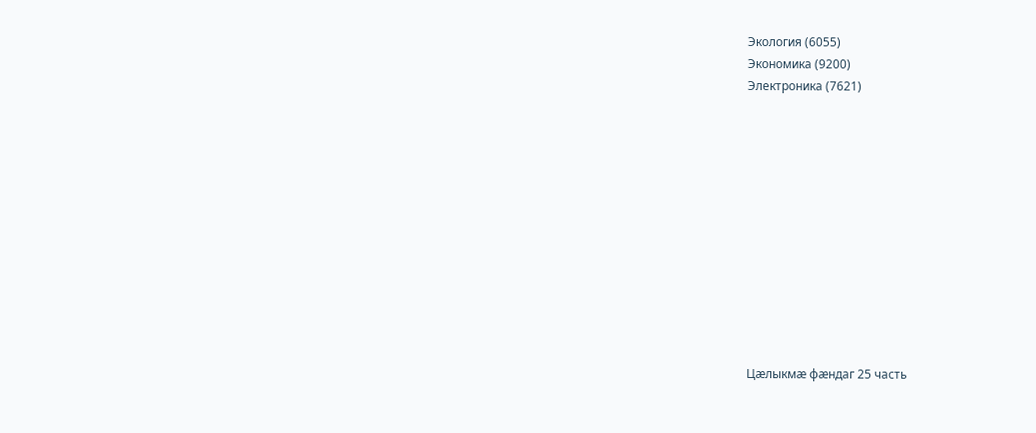Экология (6055)
Экономика (9200)
Электроника (7621)












Цæлыкмæ фæндаг 25 часть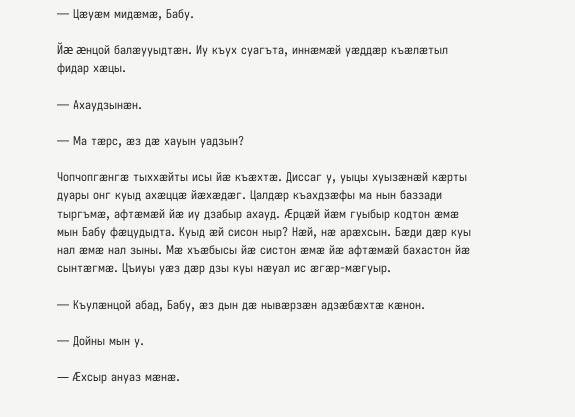— Цæуæм мидæмæ, Бабу.

Йæ æнцой балæууыдтæн. Иу къух суагъта, иннæмæй уæддæр къæлæтыл фидар хæцы.

— Ахаудзынæн.

— Ма тæрс, æз дæ хауын уадзын?

Чопчопгæнгæ тыххæйты исы йæ къæхтæ. Диссаг у, уыцы хуызæнæй кæрты дуары онг куыд ахæццæ йæхæдæг. Цалдæр къахдзæфы ма нын баззади тыргъмæ, афтæмæй йæ иу дзабыр ахауд. Æрцæй йæм гуыбыр кодтон æмæ мын Бабу фæцудыдта. Куыд æй сисон ныр? Нæй, нæ арæхсын. Бæди дæр куы нал æмæ нал зыны. Мæ хъæбысы йæ систон æмæ йæ афтæмæй бахастон йæ сынтæгмæ. Цъиуы уæз дæр дзы куы нæуал ис æгæр-мæгуыр.

— Къулæнцой абад, Бабу, æз дын дæ нывæрзæн адзæбæхтæ кæнон.

— Дойны мын у.

— Æхсыр ануаз мæнæ.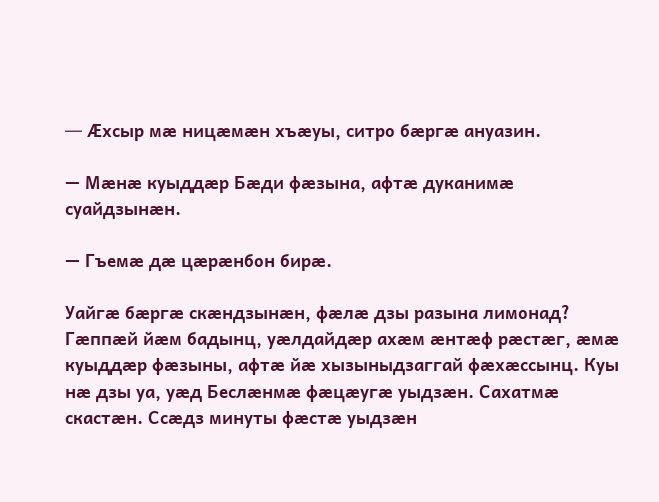— Æхсыр мæ ницæмæн хъæуы, ситро бæргæ ануазин.

— Мæнæ куыддæр Бæди фæзына, афтæ дуканимæ суайдзынæн.

— Гъемæ дæ цæрæнбон бирæ.

Уайгæ бæргæ скæндзынæн, фæлæ дзы разына лимонад? Гæппæй йæм бадынц, уæлдайдæр ахæм æнтæф рæстæг, æмæ куыддæр фæзыны, афтæ йæ хызыныдзаггай фæхæссынц. Куы нæ дзы уа, уæд Беслæнмæ фæцæугæ уыдзæн. Сахатмæ скастæн. Ссæдз минуты фæстæ уыдзæн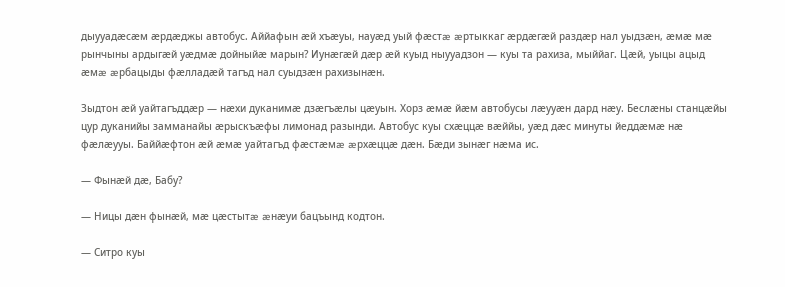дыууадæсæм æрдæджы автобус. Аййафын æй хъæуы, науæд уый фæстæ æртыккаг æрдæгæй раздæр нал уыдзæн, æмæ мæ рынчыны ардыгæй уæдмæ дойныйæ марын? Иунæгæй дæр æй куыд ныууадзон — куы та рахиза, мыййаг. Цæй, уыцы ацыд æмæ æрбацыды фæлладæй тагъд нал суыдзæн рахизынæн.

Зыдтон æй уайтагъддæр — нæхи дуканимæ дзæгъæлы цæуын. Хорз æмæ йæм автобусы лæууæн дард нæу. Беслæны станцæйы цур дуканийы замманайы æрыскъæфы лимонад разынди. Автобус куы схæццæ вæййы, уæд дæс минуты йеддæмæ нæ фæлæууы. Баййæфтон æй æмæ уайтагъд фæстæмæ æрхæццæ дæн. Бæди зынæг нæма ис.

— Фынæй дæ, Бабу?

— Ницы дæн фынæй, мæ цæстытæ æнæуи бацъынд кодтон.

— Ситро куы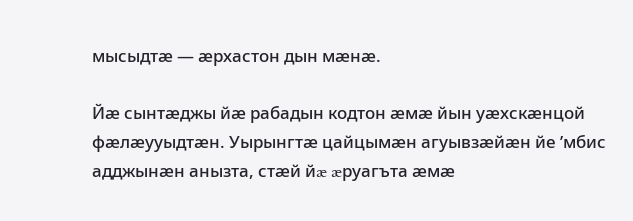мысыдтæ — æрхастон дын мæнæ.

Йæ сынтæджы йæ рабадын кодтон æмæ йын уæхскæнцой фæлæууыдтæн. Уырынгтæ цайцымæн агуывзæйæн йе ’мбис адджынæн анызта, стæй йæ æруагъта æмæ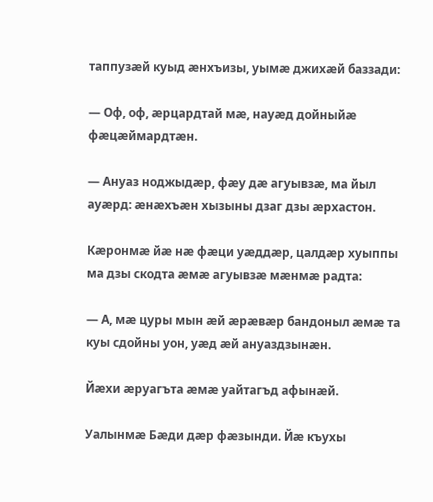таппузæй куыд æнхъизы, уымæ джихæй баззади:

— Оф, оф, æрцардтай мæ, науæд дойныйæ фæцæймардтæн.

— Ануаз ноджыдæр, фæу дæ агуывзæ, ма йыл ауæрд: æнæхъæн хызыны дзаг дзы æрхастон.

Кæронмæ йæ нæ фæци уæддæр, цалдæр хуыппы ма дзы скодта æмæ агуывзæ мæнмæ радта:

— А, мæ цуры мын æй æрæвæр бандоныл æмæ та куы сдойны уон, уæд æй ануаздзынæн.

Йæхи æруагъта æмæ уайтагъд афынæй.

Уалынмæ Бæди дæр фæзынди. Йæ къухы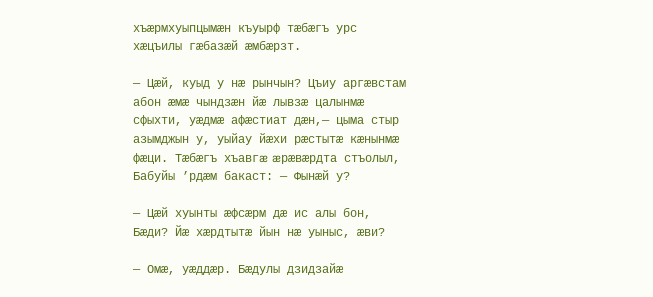хъæрмхуыпцымæн къуырф тæбæгъ урс хæцъилы гæбазæй æмбæрзт.

— Цæй, куыд у нæ рынчын? Цъиу аргæвстам абон æмæ чындзæн йæ лывзæ цалынмæ сфыхти, уæдмæ афæстиат дæн,— цыма стыр азымджын у, уыйау йæхи рæстытæ кæнынмæ фæци. Тæбæгъ хъавгæ æрæвæрдта стъолыл, Бабуйы ’рдæм бакаст: — Фынæй у?

— Цæй хуынты æфсæрм дæ ис алы бон, Бæди? Йæ хæрдтытæ йын нæ уыныс, æви?

— Омæ, уæддæр. Бæдулы дзидзайæ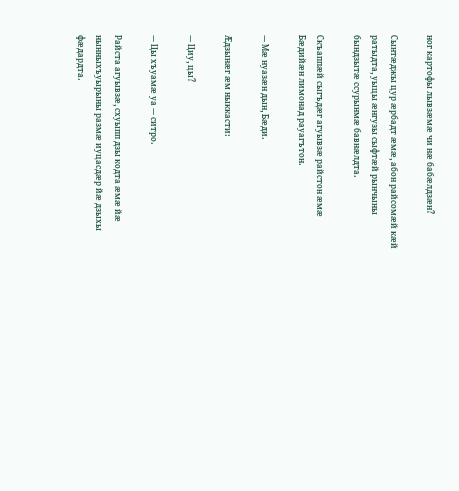ног картофы лывзæмæ чи нæ бабæлдзæн?

Сынтæджы цур æрбадт æмæ, абон райсомæй кæй ратыдта, уыцы æнгузы сыфтæй рынчыны бындзытæ ссурынмæ бавнæлдта.

Скъаппæй сыгъдæг агуывзæ райстон æмæ Бæдийæн лимонад рауагътон.

— Мæ нуазæн дын, Бæди.

Æдзынæг æм ныккасти:

— Циу, цы?

— Цы хъуамæ уа — ситро.

Райста агуывзæ, схуыпп дзы кодта æмæ йæ нынныхъуырыны размæ иуцасдæр йæ дзыхы фæдардта.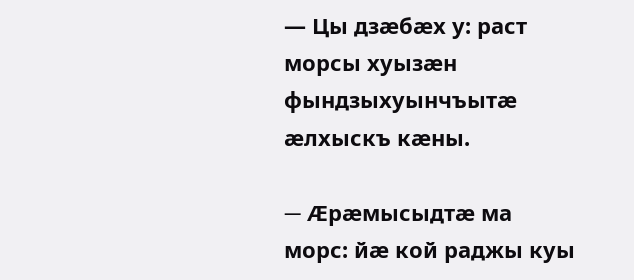— Цы дзæбæх у: раст морсы хуызæн фындзыхуынчъытæ æлхыскъ кæны.

— Æрæмысыдтæ ма морс: йæ кой раджы куы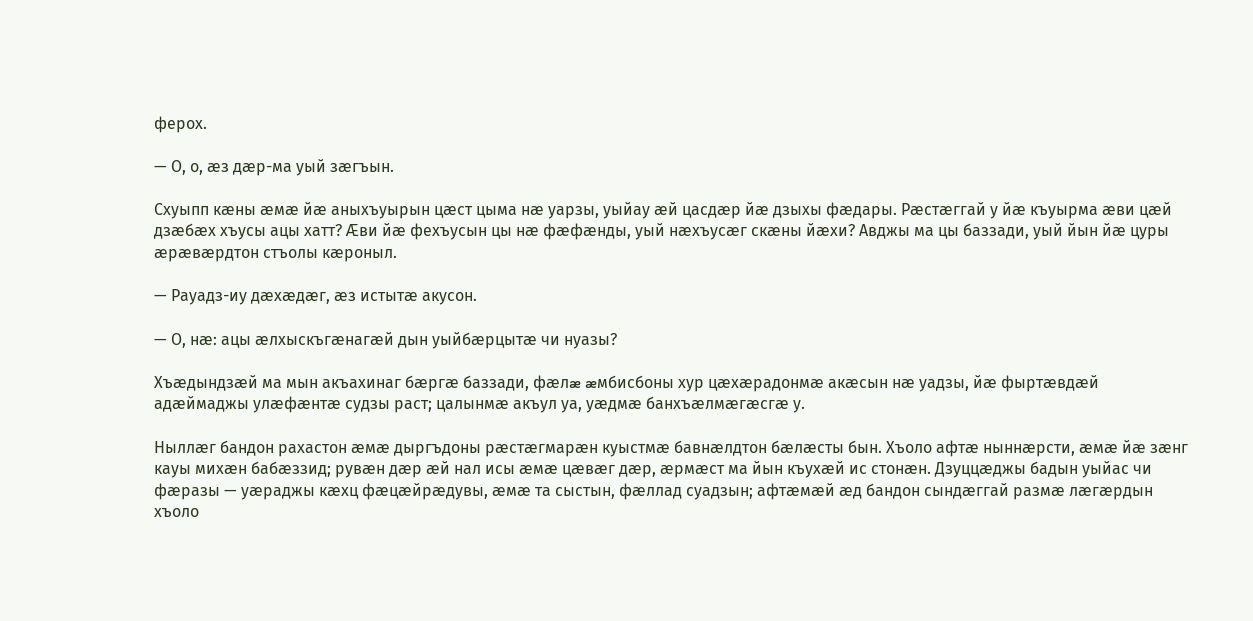ферох.

— О, о, æз дæр-ма уый зæгъын.

Схуыпп кæны æмæ йæ аныхъуырын цæст цыма нæ уарзы, уыйау æй цасдæр йæ дзыхы фæдары. Рæстæггай у йæ къуырма æви цæй дзæбæх хъусы ацы хатт? Æви йæ фехъусын цы нæ фæфæнды, уый нæхъусæг скæны йæхи? Авджы ма цы баззади, уый йын йæ цуры æрæвæрдтон стъолы кæроныл.

— Рауадз-иу дæхæдæг, æз истытæ акусон.

— О, нæ: ацы æлхыскъгæнагæй дын уыйбæрцытæ чи нуазы?

Хъæдындзæй ма мын акъахинаг бæргæ баззади, фæлæ æмбисбоны хур цæхæрадонмæ акæсын нæ уадзы, йæ фыртæвдæй адæймаджы улæфæнтæ судзы раст; цалынмæ акъул уа, уæдмæ банхъæлмæгæсгæ у.

Ныллæг бандон рахастон æмæ дыргъдоны рæстæгмарæн куыстмæ бавнæлдтон бæлæсты бын. Хъоло афтæ ныннæрсти, æмæ йæ зæнг кауы михæн бабæззид; рувæн дæр æй нал исы æмæ цæвæг дæр, æрмæст ма йын къухæй ис стонæн. Дзуццæджы бадын уыйас чи фæразы — уæраджы кæхц фæцæйрæдувы, æмæ та сыстын, фæллад суадзын; афтæмæй æд бандон сындæггай размæ лæгæрдын хъоло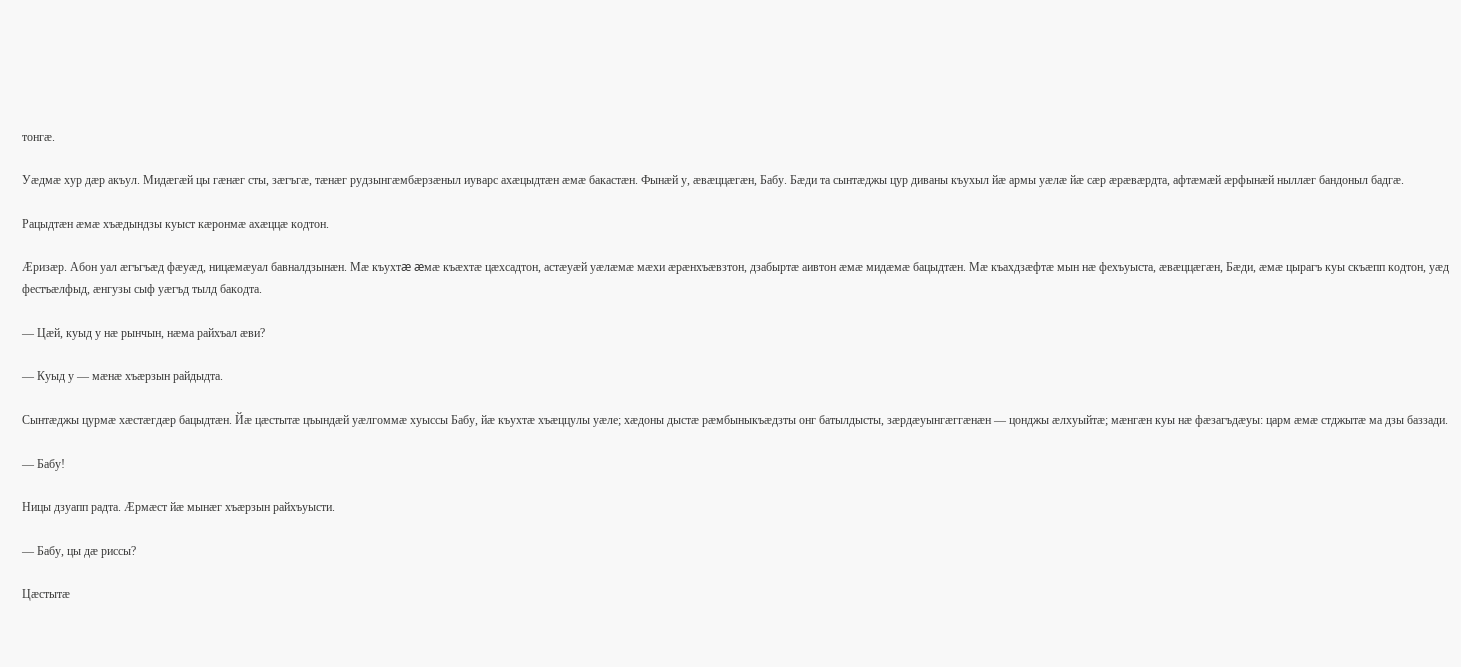тонгæ.

Уæдмæ хур дæр акъул. Мидæгæй цы гæнæг сты, зæгъгæ, тæнæг рудзынгæмбæрзæныл иуварс ахæцыдтæн æмæ бакастæн. Фынæй у, æвæццæгæн, Бабу. Бæди та сынтæджы цур диваны къухыл йæ армы уæлæ йæ сæр æрæвæрдта, афтæмæй æрфынæй ныллæг бандоныл бадгæ.

Рацыдтæн æмæ хъæдындзы куыст кæронмæ ахæццæ кодтон.

Æризæр. Абон уал æгъгъæд фæуæд, ницæмæуал бавналдзынæн. Мæ къухтæ æмæ къæхтæ цæхсадтон, астæуæй уæлæмæ мæхи æрæнхъæвзтон, дзабыртæ аивтон æмæ мидæмæ бацыдтæн. Мæ къахдзæфтæ мын нæ фехъуыста, æвæццæгæн, Бæди, æмæ цырагъ куы скъæпп кодтон, уæд фестъæлфыд, æнгузы сыф уæгъд тылд бакодта.

— Цæй, куыд у нæ рынчын, нæма райхъал æви?

— Куыд у — мæнæ хъæрзын райдыдта.

Сынтæджы цурмæ хæстæгдæр бацыдтæн. Йæ цæстытæ цъындæй уæлгоммæ хуыссы Бабу, йæ къухтæ хъæццулы уæле; хæдоны дыстæ рæмбыныкъæдзты онг батылдысты, зæрдæуынгæггæнæн — цонджы æлхуыйтæ; мæнгæн куы нæ фæзагъдæуы: царм æмæ стджытæ ма дзы баззади.

— Бабу!

Ницы дзуапп радта. Æрмæст йæ мынæг хъæрзын райхъуысти.

— Бабу, цы дæ риссы?

Цæстытæ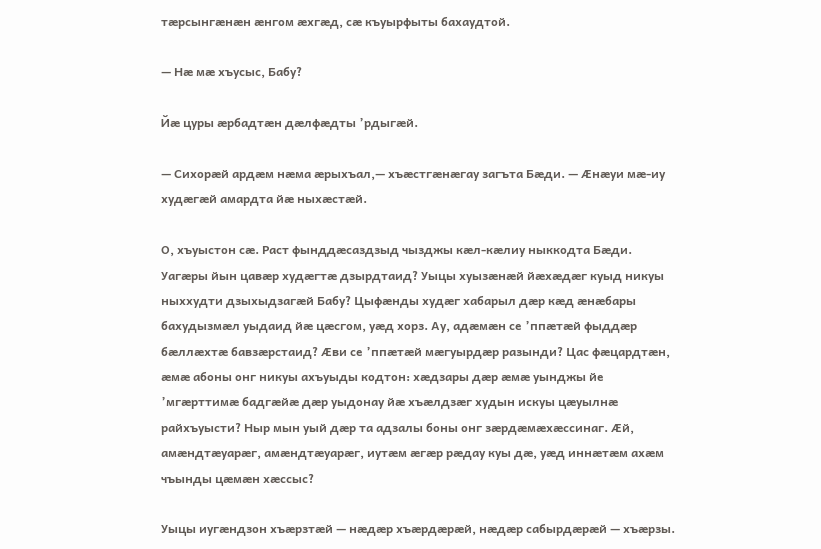тæрсынгæнæн æнгом æхгæд, сæ къуырфыты бахаудтой.

— Нæ мæ хъусыс, Бабу?

Йæ цуры æрбадтæн дæлфæдты ’рдыгæй.

— Сихорæй ардæм нæма æрыхъал,— хъæстгæнæгау загъта Бæди. — Æнæуи мæ-иу худæгæй амардта йæ ныхæстæй.

О, хъуыстон сæ. Раст фынддæсаздзыд чызджы кæл-кæлиу ныккодта Бæди. Уагæры йын цавæр худæгтæ дзырдтаид? Уыцы хуызæнæй йæхæдæг куыд никуы ныххудти дзыхыдзагæй Бабу? Цыфæнды худæг хабарыл дæр кæд æнæбары бахудызмæл уыдаид йæ цæсгом, уæд хорз. Ау, адæмæн се ’ппæтæй фыддæр бæллæхтæ бавзæрстаид? Æви се ’ппæтæй мæгуырдæр разынди? Цас фæцардтæн, æмæ абоны онг никуы ахъуыды кодтон: хæдзары дæр æмæ уынджы йе ’мгæрттимæ бадгæйæ дæр уыдонау йæ хъæлдзæг худын искуы цæуылнæ райхъуысти? Ныр мын уый дæр та адзалы боны онг зæрдæмæхæссинаг. Æй, амæндтæуарæг, амæндтæуарæг, иутæм æгæр рæдау куы дæ, уæд иннæтæм ахæм чъынды цæмæн хæссыс?

Уыцы иугæндзон хъæрзтæй — нæдæр хъæрдæрæй, нæдæр сабырдæрæй — хъæрзы.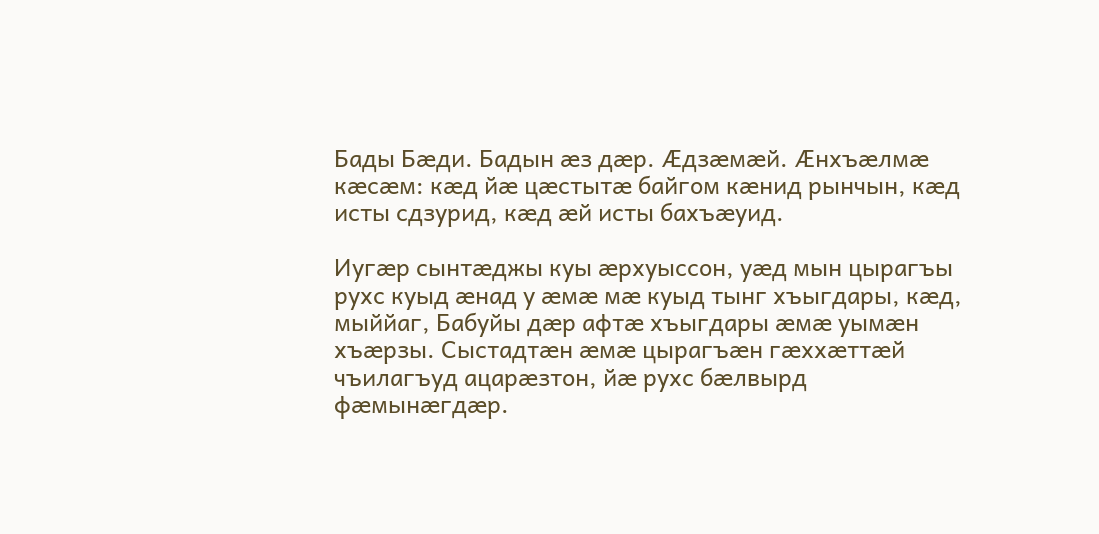Бады Бæди. Бадын æз дæр. Æдзæмæй. Æнхъæлмæ кæсæм: кæд йæ цæстытæ байгом кæнид рынчын, кæд исты сдзурид, кæд æй исты бахъæуид.

Иугæр сынтæджы куы æрхуыссон, уæд мын цырагъы рухс куыд æнад у æмæ мæ куыд тынг хъыгдары, кæд, мыййаг, Бабуйы дæр афтæ хъыгдары æмæ уымæн хъæрзы. Сыстадтæн æмæ цырагъæн гæххæттæй чъилагъуд ацарæзтон, йæ рухс бæлвырд фæмынæгдæр.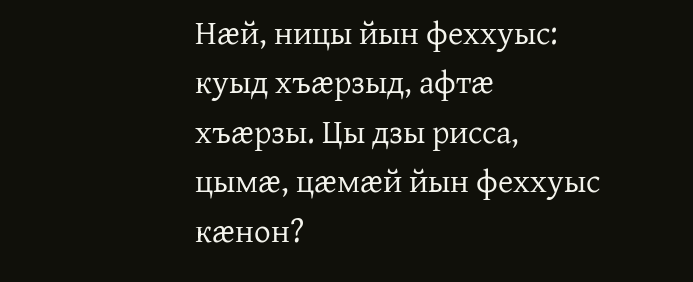Нæй, ницы йын феххуыс: куыд хъæрзыд, афтæ хъæрзы. Цы дзы рисса, цымæ, цæмæй йын феххуыс кæнон?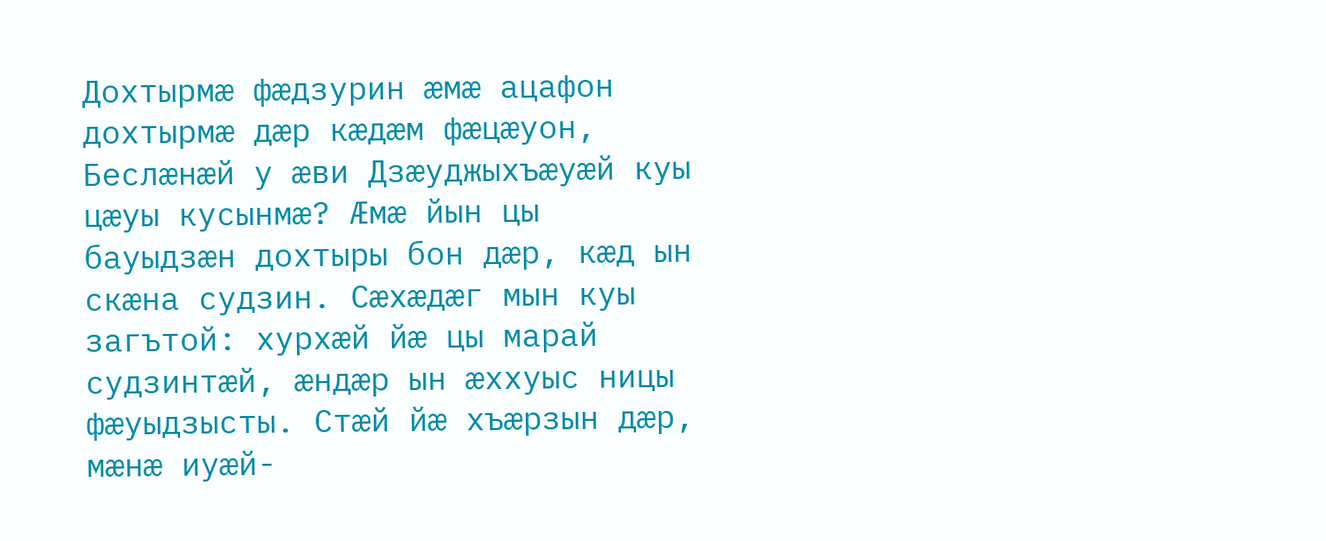Дохтырмæ фæдзурин æмæ ацафон дохтырмæ дæр кæдæм фæцæуон, Беслæнæй у æви Дзæуджыхъæуæй куы цæуы кусынмæ? Æмæ йын цы бауыдзæн дохтыры бон дæр, кæд ын скæна судзин. Сæхæдæг мын куы загътой: хурхæй йæ цы марай судзинтæй, æндæр ын æххуыс ницы фæуыдзысты. Стæй йæ хъæрзын дæр, мæнæ иуæй-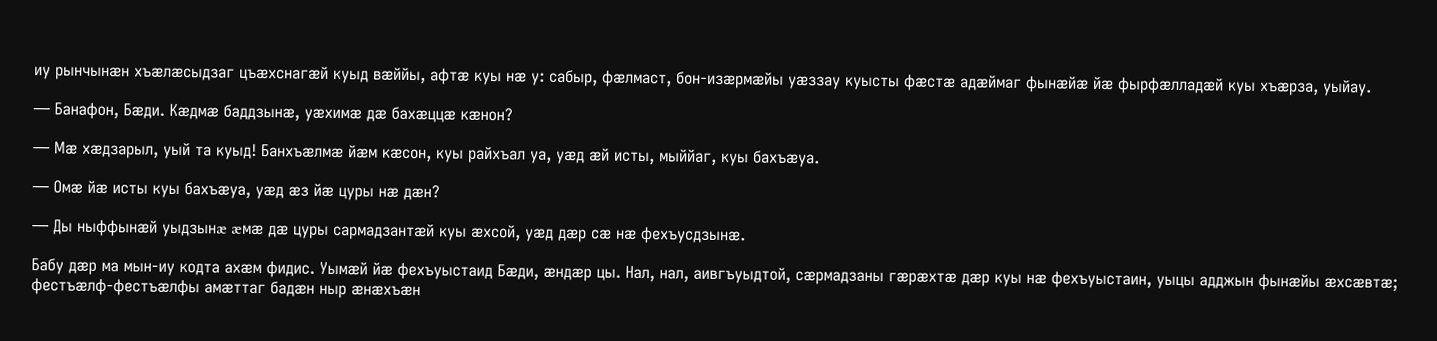иу рынчынæн хъæлæсыдзаг цъæхснагæй куыд вæййы, афтæ куы нæ у: сабыр, фæлмаст, бон-изæрмæйы уæззау куысты фæстæ адæймаг фынæйæ йæ фырфæлладæй куы хъæрза, уыйау.

— Банафон, Бæди. Кæдмæ баддзынæ, уæхимæ дæ бахæццæ кæнон?

— Мæ хæдзарыл, уый та куыд! Банхъæлмæ йæм кæсон, куы райхъал уа, уæд æй исты, мыййаг, куы бахъæуа.

— Омæ йæ исты куы бахъæуа, уæд æз йæ цуры нæ дæн?

— Ды ныффынæй уыдзынæ æмæ дæ цуры сармадзантæй куы æхсой, уæд дæр сæ нæ фехъусдзынæ.

Бабу дæр ма мын-иу кодта ахæм фидис. Уымæй йæ фехъуыстаид Бæди, æндæр цы. Нал, нал, аивгъуыдтой, сæрмадзаны гæрæхтæ дæр куы нæ фехъуыстаин, уыцы адджын фынæйы æхсæвтæ; фестъæлф-фестъæлфы амæттаг бадæн ныр æнæхъæн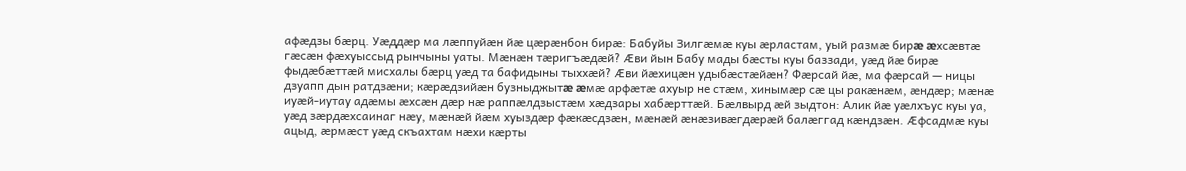афæдзы бæрц. Уæддæр ма лæппуйæн йæ цæрæнбон бирæ: Бабуйы Зилгæмæ куы æрластам, уый размæ бирæ æхсæвтæ гæсæн фæхуыссыд рынчыны уаты. Мæнæн тæригъæдæй? Æви йын Бабу мады бæсты куы баззади, уæд йæ бирæ фыдæбæттæй мисхалы бæрц уæд та бафидыны тыххæй? Æви йæхицæн удыбæстæйæн? Фæрсай йæ, ма фæрсай — ницы дзуапп дын ратдзæни; кæрæдзийæн бузныджытæ æмæ арфæтæ ахуыр не стæм, хинымæр сæ цы ракæнæм, æндæр; мæнæ иуæй-иутау адæмы æхсæн дæр нæ раппæлдзыстæм хæдзары хабæрттæй. Бæлвырд æй зыдтон: Алик йæ уæлхъус куы уа, уæд зæрдæхсаинаг нæу, мæнæй йæм хуыздæр фæкæсдзæн, мæнæй æнæзивæгдæрæй балæггад кæндзæн. Æфсадмæ куы ацыд, æрмæст уæд скъахтам нæхи кæрты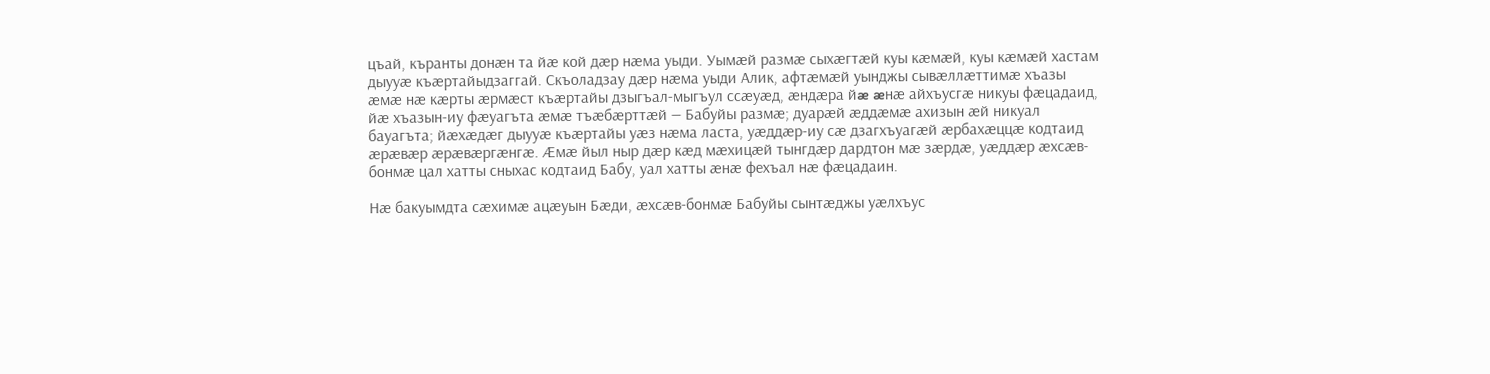цъай, къранты донæн та йæ кой дæр нæма уыди. Уымæй размæ сыхæгтæй куы кæмæй, куы кæмæй хастам дыууæ къæртайыдзаггай. Скъоладзау дæр нæма уыди Алик, афтæмæй уынджы сывæллæттимæ хъазы æмæ нæ кæрты æрмæст къæртайы дзыгъал-мыгъул ссæуæд, æндæра йæ æнæ айхъусгæ никуы фæцадаид, йæ хъазын-иу фæуагъта æмæ тъæбæрттæй — Бабуйы размæ; дуарæй æддæмæ ахизын æй никуал бауагъта; йæхæдæг дыууæ къæртайы уæз нæма ласта, уæддæр-иу сæ дзагхъуагæй æрбахæццæ кодтаид æрæвæр æрæвæргæнгæ. Æмæ йыл ныр дæр кæд мæхицæй тынгдæр дардтон мæ зæрдæ, уæддæр æхсæв-бонмæ цал хатты сныхас кодтаид Бабу, уал хатты æнæ фехъал нæ фæцадаин.

Нæ бакуымдта сæхимæ ацæуын Бæди, æхсæв-бонмæ Бабуйы сынтæджы уæлхъус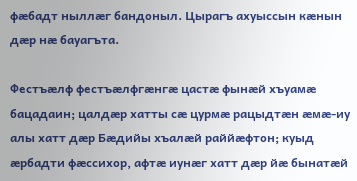фæбадт ныллæг бандоныл. Цырагъ ахуыссын кæнын дæр нæ бауагъта.

Фестъæлф фестъæлфгæнгæ цастæ фынæй хъуамæ бацадаин; цалдæр хатты сæ цурмæ рацыдтæн æмæ-иу алы хатт дæр Бæдийы хъалæй раййæфтон; куыд æрбадти фæссихор, афтæ иунæг хатт дæр йæ бынатæй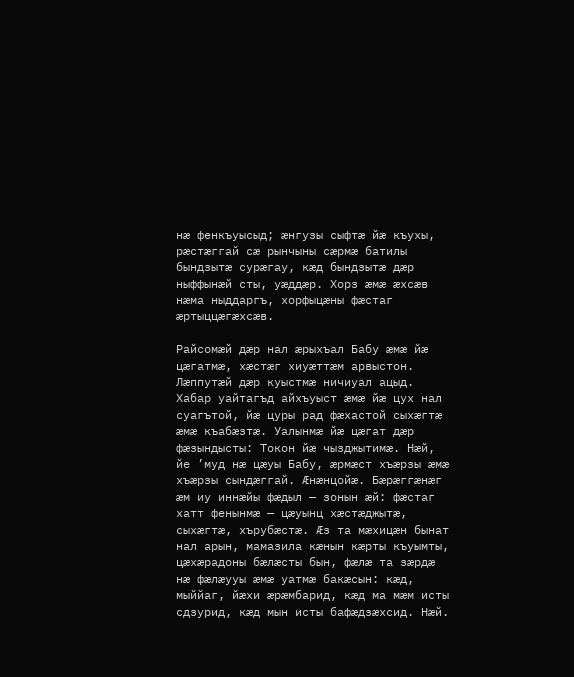нæ фенкъуысыд; æнгузы сыфтæ йæ къухы, рæстæггай сæ рынчыны сæрмæ батилы бындзытæ сурæгау, кæд бындзытæ дæр ныффынæй сты, уæддæр. Хорз æмæ æхсæв нæма ныддаргъ, хорфыцæны фæстаг æртыццæгæхсæв.

Райсомæй дæр нал æрыхъал Бабу æмæ йæ цæгатмæ, хæстæг хиуæттæм арвыстон. Лæппутæй дæр куыстмæ ничиуал ацыд. Хабар уайтагъд айхъуыст æмæ йæ цух нал суагътой, йæ цуры рад фæхастой сыхæгтæ æмæ къабæзтæ. Уалынмæ йæ цæгат дæр фæзындысты: Токон йæ чызджытимæ. Нæй, йе ’муд нæ цæуы Бабу, æрмæст хъæрзы æмæ хъæрзы сындæггай. Æнæнцойæ. Бæрæггæнæг æм иу иннæйы фæдыл — зонын æй: фæстаг хатт фенынмæ — цæуынц хæстæджытæ, сыхæгтæ, хърубæстæ. Æз та мæхицæн бынат нал арын, мамазила кæнын кæрты къуымты, цæхæрадоны бæлæсты бын, фæлæ та зæрдæ нæ фæлæууы æмæ уатмæ бакæсын: кæд, мыййаг, йæхи æрæмбарид, кæд ма мæм исты сдзурид, кæд мын исты бафæдзæхсид. Нæй.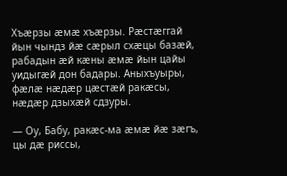Хъæрзы æмæ хъæрзы. Рæстæггай йын чындз йæ сæрыл схæцы базæй, рабадын æй кæны æмæ йын цайы уидыгæй дон бадары. Аныхъуыры, фæлæ нæдæр цæстæй ракæсы, нæдæр дзыхæй сдзуры.

— Оу, Бабу, ракæс-ма æмæ йæ зæгъ, цы дæ риссы,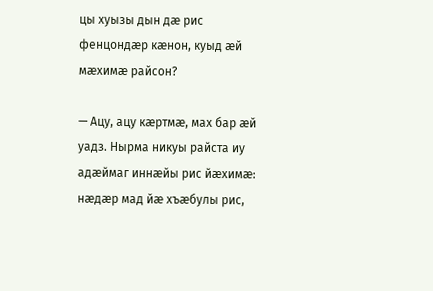цы хуызы дын дæ рис фенцондæр кæнон, куыд æй мæхимæ райсон?

— Ацу, ацу кæртмæ, мах бар æй уадз. Нырма никуы райста иу адæймаг иннæйы рис йæхимæ: нæдæр мад йæ хъæбулы рис,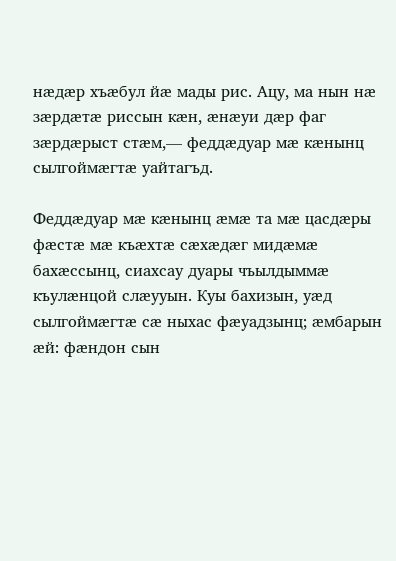нæдæр хъæбул йæ мады рис. Ацу, ма нын нæ зæрдæтæ риссын кæн, æнæуи дæр фаг зæрдæрыст стæм,— феддæдуар мæ кæнынц сылгоймæгтæ уайтагъд.

Феддæдуар мæ кæнынц æмæ та мæ цасдæры фæстæ мæ къæхтæ сæхæдæг мидæмæ бахæссынц, сиахсау дуары чъылдыммæ къулæнцой слæууын. Куы бахизын, уæд сылгоймæгтæ сæ ныхас фæуадзынц; æмбарын æй: фæндон сын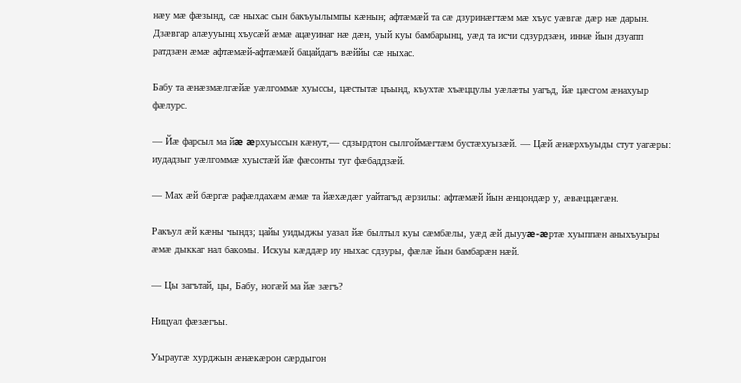нæу мæ фæзынд, сæ ныхас сын бакъуылымпы кæнын; афтæмæй та сæ дзуринæгтæм мæ хъус уæвгæ дæр нæ дарын. Дзæвгар алæууынц хъусæй æмæ ацæуинаг нæ дæн, уый куы бамбарынц, уæд та исчи сдзурдзæн, иннæ йын дзуапп ратдзæн æмæ афтæмæй-афтæмæй бацайдагъ вæййы сæ ныхас.

Бабу та æнæзмæлгæйæ уæлгоммæ хуыссы, цæстытæ цъынд, къухтæ хъæццулы уæлæты уагъд, йæ цæсгом æнахуыр фæлурс.

— Йæ фарсыл ма йæ æрхуыссын кæнут,— сдзырдтон сылгоймæгтæм бустæхуызæй. — Цæй æнæрхъуыды стут уагæры: иудадзыг уæлгоммæ хуыстæй йæ фæсонты туг фæбаддзæй.

— Мах æй бæргæ рафæлдахæм æмæ та йæхæдæг уайтагъд æрзилы: афтæмæй йын æнцондæр у, æвæццæгæн.

Ракъул æй кæны чындз; цайы уидыджы уазал йæ былтыл куы сæмбæлы, уæд æй дыууæ-æртæ хуыппæн аныхъуыры æмæ дыккаг нал бакомы. Искуы кæддæр иу ныхас сдзуры, фæлæ йын бамбарæн нæй.

— Цы загътай, цы, Бабу, ногæй ма йæ зæгъ?

Ницуал фæзæгъы.

Уыраугæ хурджын æнæкæрон сæрдыгон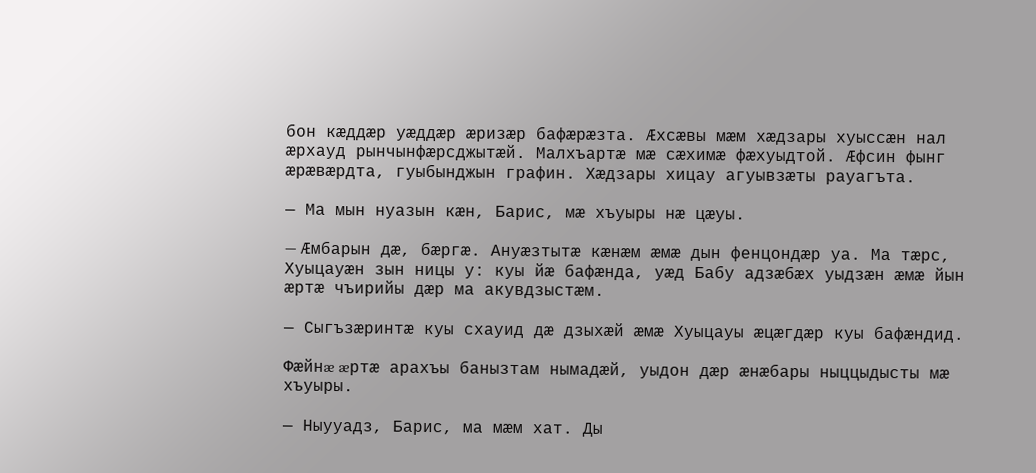бон кæддæр уæддæр æризæр бафæрæзта. Æхсæвы мæм хæдзары хуыссæн нал æрхауд рынчынфæрсджытæй. Малхъартæ мæ сæхимæ фæхуыдтой. Æфсин фынг æрæвæрдта, гуыбынджын графин. Хæдзары хицау агуывзæты рауагъта.

— Ма мын нуазын кæн, Барис, мæ хъуыры нæ цæуы.

— Æмбарын дæ, бæргæ. Ануæзтытæ кæнæм æмæ дын фенцондæр уа. Ма тæрс, Хуыцауæн зын ницы у: куы йæ бафæнда, уæд Бабу адзæбæх уыдзæн æмæ йын æртæ чъирийы дæр ма акувдзыстæм.

— Сыгъзæринтæ куы схауид дæ дзыхæй æмæ Хуыцауы æцæгдæр куы бафæндид.

Фæйнæ æртæ арахъы банызтам нымадæй, уыдон дæр æнæбары ныццыдысты мæ хъуыры.

— Ныууадз, Барис, ма мæм хат. Ды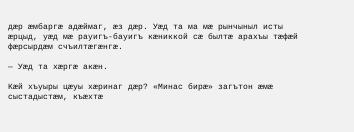дæр æмбаргæ адæймаг, æз дæр. Уæд та ма мæ рынчыныл исты æрцыд, уæд мæ рауигъ-бауигъ кæниккой сæ былтæ арахъы тæфæй фæрсырдæм счъилтæгæнгæ.

— Уæд та хæргæ акæн.

Кæй хъуыры цæуы хæринаг дæр? «Минас бирæ» загътон æмæ сыстадыстæм, къæхтæ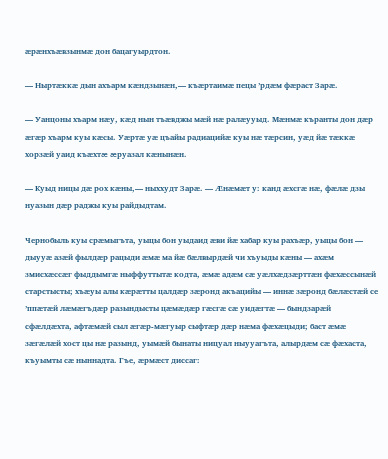æрæнхъæвзынмæ дон бацагуырдтон.

— Ныртæккæ дын ахъарм кæндзынæн,— къæртаимæ пецы ’рдæм фæраст Зарæ.

— Уанцоны хъарм нæу, кæд нын тъæвджы мæй нæ ралæууыд. Мæнмæ къранты дон дæр æгæр хъарм куы кæсы. Уæртæ уæ цъайы радиацийæ куы нæ тæрсин, уæд йæ тæккæ хорзæй уаид къæхтæ æруазал кæнынæн.

— Куыд ницы дæ рох кæны,— ныххудт Зарæ. — Æнæмæт у: канд æхсгæ нæ, фæлæ дзы нуазын дæр раджы куы райдыдтам.

Чернобыль куы срæмыгъта, уыцы бон уыдаид æви йæ хабар куы рахъæр, уыцы бон — дыууæ азæй фылдæр рацыди æмæ ма йæ бæлвырдæй чи хъуыды кæны — ахæм змисхæссæг фыддымгæ ныффуттытæ кодта, æмæ адæм сæ уæлхæдзæрттæн фæхæссынæй старстысты; хъæуы алы кæрæтты цалдæр зæронд акъацийы — иннæ зæронд бæлæстæй се ’ппæтæй лæмæгъдæр разындысты цæмæдæр гæсгæ сæ уидæгтæ — бындзарæй сфæлдæхта, афтæмæй сыл æгæр-мæгуыр сыфтæр дæр нæма фæхæцыди; баст æмæ зæгæлæй хост цы нæ разынд, уымæй бынаты ницуал ныууагъта, алырдæм сæ фæхаста, къуымты сæ ныннадта. Гъе, æрмæст диссаг: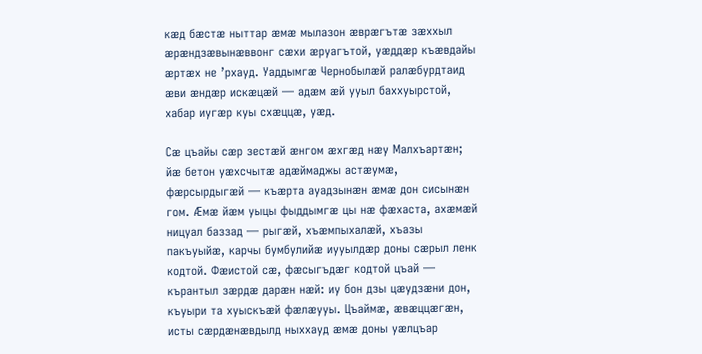кæд бæстæ ныттар æмæ мылазон æврæгътæ зæххыл æрæндзæвынæввонг сæхи æруагътой, уæддæр къæвдайы æртæх не ’рхауд. Уаддымгæ Чернобылæй ралæбурдтаид æви æндæр искæцæй — адæм æй ууыл баххуырстой, хабар иугæр куы схæццæ, уæд.

Сæ цъайы сæр зестæй æнгом æхгæд нæу Малхъартæн; йæ бетон уæхсчытæ адæймаджы астæумæ, фæрсырдыгæй — къæрта ауадзынæн æмæ дон сисынæн гом. Æмæ йæм уыцы фыддымгæ цы нæ фæхаста, ахæмæй ницуал баззад — рыгæй, хъæмпыхалæй, хъазы пакъуыйæ, карчы бумбулийæ иууылдæр доны сæрыл ленк кодтой. Фæистой сæ, фæсыгъдæг кодтой цъай — кърантыл зæрдæ дарæн нæй: иу бон дзы цæудзæни дон, къуыри та хуыскъæй фæлæууы. Цъаймæ, æвæццæгæн, исты сæрдæнæвдылд ныххауд æмæ доны уæлцъар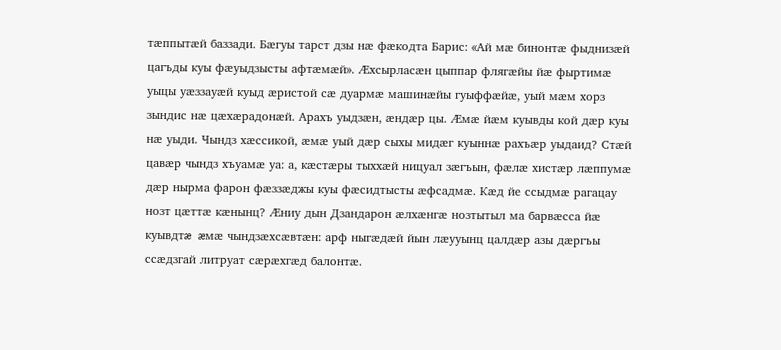тæппытæй баззади. Бæгуы тарст дзы нæ фæкодта Барис: «Ай мæ бинонтæ фыднизæй цагъды куы фæуыдзысты афтæмæй». Æхсырласæн цыппар флягæйы йæ фыртимæ уыцы уæззауæй куыд æристой сæ дуармæ машинæйы гуыффæйæ, уый мæм хорз зындис нæ цæхæрадонæй. Арахъ уыдзæн, æндæр цы. Æмæ йæм куывды кой дæр куы нæ уыди. Чындз хæссикой, æмæ уый дæр сыхы мидæг куыннæ рахъæр уыдаид? Стæй цавæр чындз хъуамæ уа: а, кæстæры тыххæй ницуал зæгъын, фæлæ хистæр лæппумæ дæр нырма фарон фæззæджы куы фæсидтысты æфсадмæ. Кæд йе ссыдмæ рагацау нозт цæттæ кæнынц? Æниу дын Дзандарон æлхæнгæ нозтытыл ма барвæсса йæ куывдтæ æмæ чындзæхсæвтæн: арф ныгæдæй йын лæууынц цалдæр азы дæргъы ссæдзгай литруат сæрæхгæд балонтæ.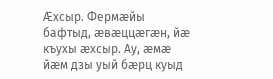Æхсыр. Фермæйы бафтыд, æвæццæгæн, йæ къухы æхсыр. Ау, æмæ йæм дзы уый бæрц куыд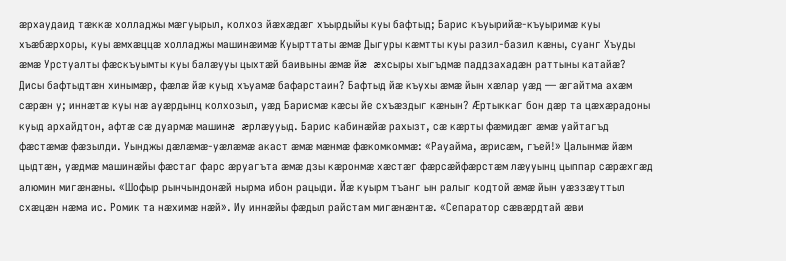æрхаудаид тæккæ холладжы мæгуырыл, колхоз йæхæдæг хъырдыйы куы бафтыд; Барис къуырийæ-къуыримæ куы хъæбæрхоры, куы æмхæццæ холладжы машинæимæ Куырттаты æмæ Дыгуры кæмтты куы разил-базил кæны, суанг Хъуды æмæ Урстуалты фæскъуымты куы балæууы цыхтæй баивыны æмæ йæ æхсыры хыгъдмæ паддзахадæн раттыны катайæ? Дисы бафтыдтæн хинымæр, фæлæ йæ куыд хъуамæ бафарстаин? Бафтыд йæ къухы æмæ йын хæлар уæд — æгайтма ахæм сæрæн у; иннæтæ куы нæ ауæрдынц колхозыл, уæд Барисмæ кæсы йе схъæздыг кæнын? Æртыккаг бон дæр та цæхæрадоны куыд архайдтон, афтæ сæ дуармæ машинæ æрлæууыд. Барис кабинæйæ рахызт, сæ кæрты фæмидæг æмæ уайтагъд фæстæмæ фæзылди. Уынджы дæлæмæ-уæлæмæ акаст æмæ мæнмæ фæкомкоммæ: «Рауайма, æрисæм, гъей!» Цалынмæ йæм цыдтæн, уæдмæ машинæйы фæстаг фарс æруагъта æмæ дзы кæронмæ хæстæг фæрсæйфæрстæм лæууынц цыппар сæрæхгæд алюмин мигæнæны. «Шофыр рынчындонæй нырма ибон рацыди. Йæ куырм тъанг ын ралыг кодтой æмæ йын уæззæуттыл схæцæн нæма ис. Ромик та нæхимæ нæй». Иу иннæйы фæдыл райстам мигæнæнтæ. «Сепаратор сæвæрдтай æви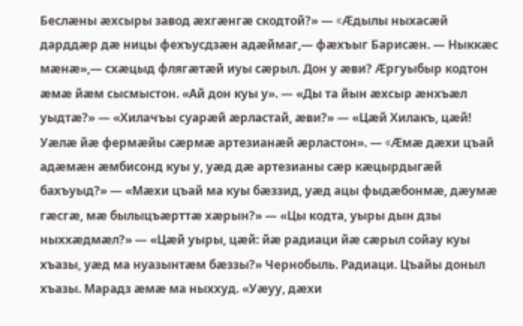Беслæны æхсыры завод æхгæнгæ скодтой?» — «Æдылы ныхасæй дарддæр дæ ницы фехъусдзæн адæймаг,— фæхъыг Барисæн. — Ныккæс мæнæ»,— схæцыд флягæтæй иуы сæрыл. Дон у æви? Æргуыбыр кодтон æмæ йæм сысмыстон. «Ай дон куы у». — «Ды та йын æхсыр æнхъæл уыдтæ?» — «Хилачъы суарæй æрластай, æви?» — «Цæй Хилакъ, цæй! Уæлæ йæ фермæйы сæрмæ артезианæй æрластон». — «Æмæ дæхи цъай адæмæн æмбисонд куы у, уæд дæ артезианы сæр кæцырдыгæй бахъуыд?» — «Мæхи цъай ма куы бæззид, уæд ацы фыдæбонмæ, дæумæ гæсгæ, мæ былыцъæрттæ хæрын?» — «Цы кодта, уыры дын дзы ныххæдмæл?» — «Цæй уыры, цæй: йæ радиаци йæ сæрыл сойау куы хъазы, уæд ма нуазынтæм бæззы?» Чернобыль. Радиаци. Цъайы доныл хъазы. Марадз æмæ ма ныххуд. «Уæуу, дæхи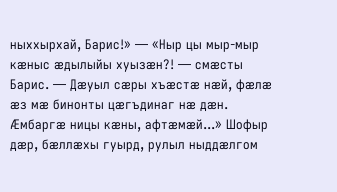ныххырхай, Барис!» — «Ныр цы мыр-мыр кæныс æдылыйы хуызæн?! — смæсты Барис. — Дæуыл сæры хъæстæ нæй, фæлæ æз мæ бинонты цæгъдинаг нæ дæн. Æмбаргæ ницы кæны, афтæмæй...» Шофыр дæр, бæллæхы гуырд, рулыл ныддæлгом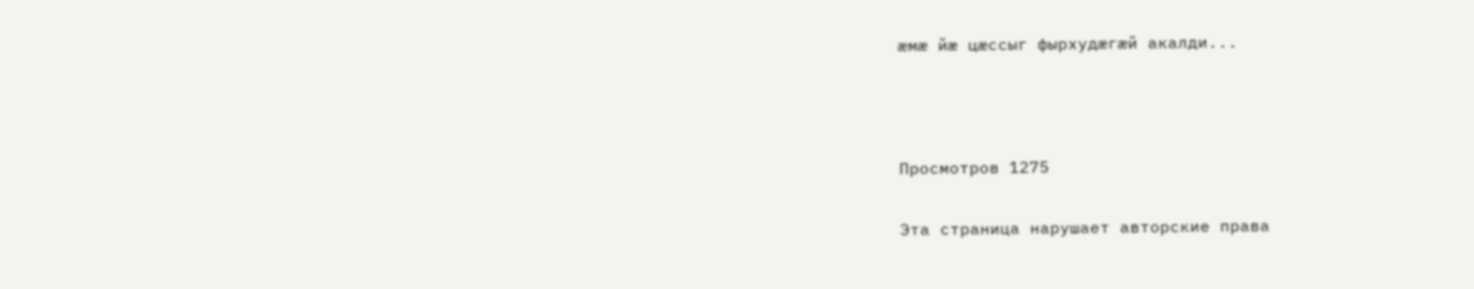æмæ йæ цæссыг фырхудæгæй акалди...



Просмотров 1275

Эта страница нарушает авторские права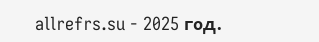allrefrs.su - 2025 год.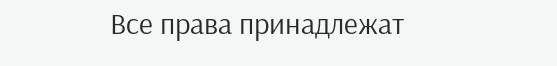Все права принадлежат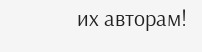их авторам!